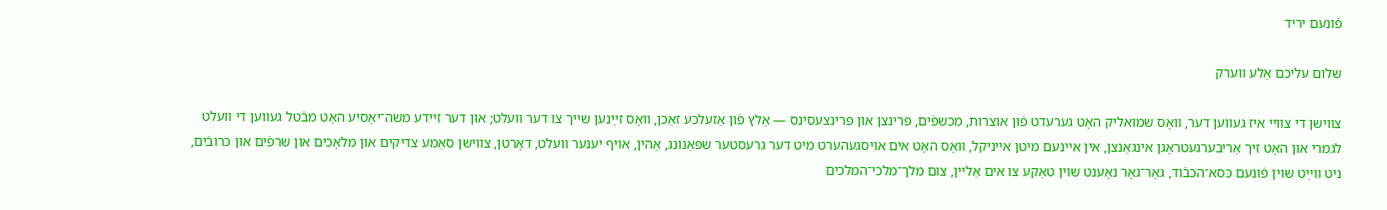פֿונעם יריד

שלום עליכם אַלע װערק

צװישן די צװײ איז געװען דער, װאָס שמואליק האָט גערעדט פֿון אוצרות, מכשפֿים, פּרינצן און פּרינצעסינס ― אַלץ פֿון אַזעלכע זאַכן, װאָס זײַנען שײך צו דער װעלט; און דער זײדע משה־יאָסיע האָט מבֿטל געװען די װעלט לגמרי און האָט זיך אַריבערגעטראָגן אינגאַנצן, אין אײנעם מיטן אײניקל, װאָס האָט אים אױסגעהערט מיט דער גרעסטער שפּאַנונג, אַהין, אױף יענער װעלט, דאָרטן, צװישן סאַמע צדיקים און מלאָכים און שׂרפֿים און כּרובֿים, ניט װײַט שױן פֿונעם כּסא־הכּבֿוד, גאָר־גאָר נאָענט שױן טאַקע צו אים אַלײן, צום מלך־מלכי־המלכים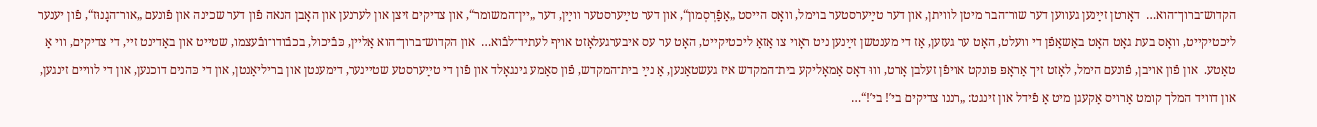הקדוש־ברוך־הוא…  דאָרטן זײַנען געװען דער שור־הבר מיטן לװיתן, און דער טײַערסטער בױמל, װאָס הײסט „אַפַֿרְסְמון“, און דער טײַערסטער װײַן, דער „יין־המשומר“, און צדיקים זיצן און לערנען און האָבן הנאה פֿון דער שכינה און פֿונעם „אור־הגָנוּז“, פֿון יענער ליכטיקײט, װאָס בעת גאָט האָט באַשאַפֿן די װעלט, האָט ער געזען, אַז די מענטשן זײַנען ניט ראָױ צו אַזאַ ליכטיקײט, האָט ער עס איבערגעלאָזט אױף לעתיד־לבֿוא…  און הקדוש־ברוך־הוא אַלײן, כּבֿיכול, בכבֿודו־ובֿעצמו, שטײט און באַדינט זײ, די צדיקים, װי אַ טאַטע.  און פֿון אױבן, פֿונעם הימל, לאָזט זיך אַראָפּ פּונקט אױפֿן זעלבן אָרט, װוּ דאָס אַמאָליקע בית־המקדש איז געשטאַנען, אַ נײַ בית־המקדש, פֿון סאַמע גינגאָלד און פֿון די טײַערסטע שטײנער, דימענטן און בריליאַנטן, און די כּהנים דוכנען, און די לװײם זינגען, און דװיד המלך קומט אַרױס אַקעגן מיט אַ פֿידל און זינגט: „רננו צדיקים בי′! בי′!“…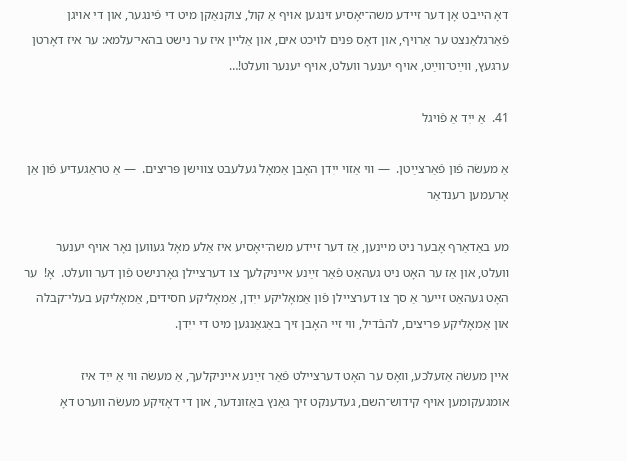דאָ הײבט אָן דער זײדע משה־יאָסיע זינגען אױף אַ קול, צוקנאַקן מיט די פֿינגער, און די אױגן פֿאַרגלאַנצט ער אַרױף, און דאָס פּנים לױכט אים, און אַלײן איז ער נישט בהאי־עלמא: ער איז דאָרטן ערגעץ, װײַט־װײַט, אױף יענער װעלט, אױף יענער װעלט!…

41.  אַ ייִד אַ פֿױגל

אַ מעשׂה פֿון פֿאַרצײַטן.  ― װי אַזױ ייִדן האָבן אַמאָל געלעבט צװישן פּריצים.  ― אַ טראַגעדיע פֿון אַן אָרעמען רענדאַר

מע באַדאַרף אָבער ניט מײנען, אַז דער זײדע משה־יאָסיע איז אַלע מאָל געװען נאָר אױף יענער װעלט, און אַז ער האָט ניט געהאַט פֿאַר זײַנע אײניקלעך צו דערצײלן גאָרנישט פֿון דער װעלט.  אָ!  ער האָט געהאַט זײער אַ סך צו דערצײלן פֿון אַמאָליקע ייִדן, אַמאָליקע חסידים, אַמאָליקע בעלי־קבלה און אַמאָליקע פּריצים, להבֿדיל, װי זײ האָבן זיך באַגאַנגען מיט די ייִדן.

אײן מעשׂה אַזעלכע, װאָס ער האָט דערצײלט פֿאַר זײַנע אײניקלעך, אַ מעשׂה װי אַ ייִד איז אומגעקומען אױף קידוש־השם, געדענקט זיך גאַנץ באַזונדער, און די דאָזיקע מעשׂה װערט דאָ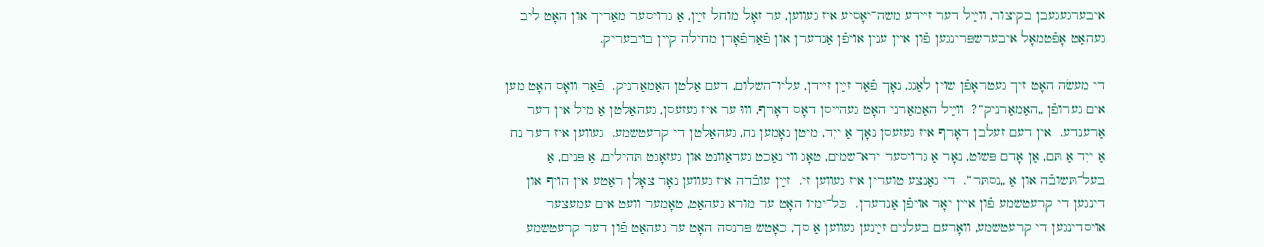איבערגעגעבן בקיצור, װײַל דער זײדע משה־יאָסיע איז געװען, ער זאָל מוחל זײַן, אַ גרױסער מאַריך און האָט ליב געהאַט אָפֿטמאָל איבערשפּרינגען פֿון אײן ענין אױפֿן אַנדערן און פֿאַרפֿאָרן מחילה קײן בױבעריק.

די מעשׂה האָט זיך געטראָפֿן שױן לאַנג, נאָך פֿאַר זײַן זײדן, עליו־השלום, דעם אַלטן האַמאַרניק.  פֿאַר װאָס האָט מען אים גערופֿן „האַמאַרניק“?  װײַל האַמאַרני האָט געהײסן דאָס דאָרף, װוּ ער איז געזעסן, געהאַלטן אַ מיל אין דער אַרענדע.  אין דעם זעלבן דאָרף איז געזעסן נאָך אַ ייִד, מיטן נאָמען נח, געהאַלטן די קרעטשמע.  געװען איז דער נח אַ ייִד אַ תּם, אַן אָדם פּשוט, נאָר אַ גרױסער ירא־שמים, טאָג װי נאַכט געדאַװנט און געזאָגט תּהילים, אַ פּנים, אַ בעל־תּשובֿה און אַ „נסתּר“.  די גאַנצע טוערין איז געװען זי.  זײַן עובֿדה איז געװען נאָר צאָלן ראַטע אין הױף און דינגען די קרעטשמע פֿון אײן יאָר אױפֿן אַנדערן.  כּל־ימיו האָט ער מורא געהאַט, טאָמער װעט אים עמעצער אױסדינגען די קרעטשמע, װאָרעם בעלנים זײַנען געװען אַ סך, כאָטש פּרנסה האָט ער געהאַט פֿון דער קרעטשמע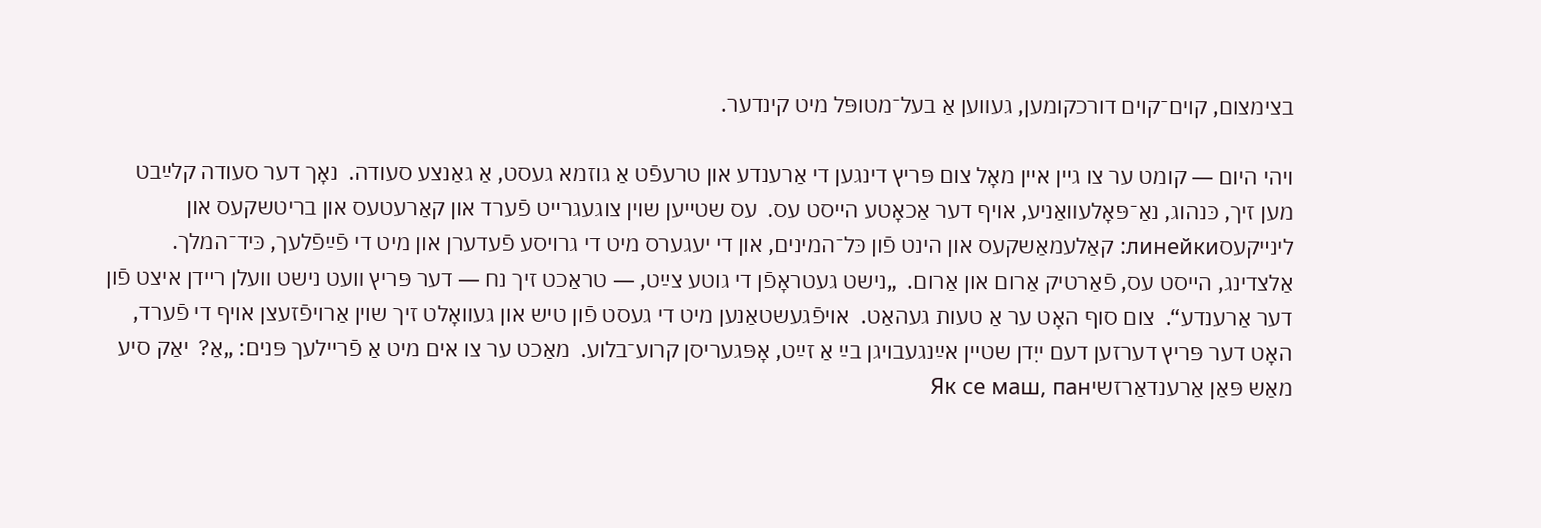בצימצום, קױם־קױם דורכקומען, געװען אַ בעל־מטופּל מיט קינדער.

ויהי היום ― קומט ער צו גײן אײן מאָל צום פּריץ דינגען די אַרענדע און טרעפֿט אַ גוזמא געסט, אַ גאַנצע סעודה.  נאָך דער סעודה קלײַבט מען זיך, כּנהוג, נאַ־פּאָלעװאַניע, אױף דער אַכאָטע הײסט עס.  עס שטײען שױן צוגעגרײט פֿערד און קאַרעטעס און בריטשקעס און לינײקעסлинейки: קאַלעמאַשקעס און הינט פֿון כּל־המינים, און די יעגערס מיט די גרױסע פֿעדערן און מיט די פֿײַפֿלעך, כּיד־המלך.  אַלצדינג, הײסט עס, פֿאַרטיק אַרום און אַרום.  „נישט געטראָפֿן די גוטע צײַט, ― טראַכט זיך נח ― דער פּריץ װעט נישט װעלן רײדן איצט פֿון דער אַרענדע“.  צום סוף האָט ער אַ טעות געהאַט.  אױפֿגעשטאַנען מיט די געסט פֿון טיש און געװאָלט זיך שױן אַרױפֿזעצן אױף די פֿערד, האָט דער פּריץ דערזען דעם ייִדן שטײן אײַנגעבױגן בײַ אַ זײַט, אָפּגעריסן קרוע־בלוע.  מאַכט ער צו אים מיט אַ פֿרײלעך פּנים: „אַ?  יאַק סיע מאַש פּאַן אַרענדאַרזשיЯк се маш, пан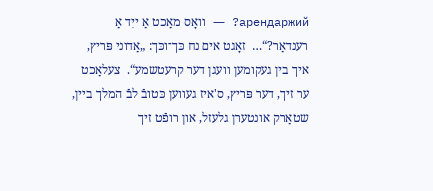арендаржий? ― װאָס מאַכט אַ ייִד אַ רענדאַר?“…  זאָגט אים נח כּך־וכּך: „אַדוני פּריץ, איך בין געקומען װעגן דער קרעטשמע“.  צעלאַכט ער זיך, דער פּריץ, ס'איז געװען כּטובֿ לבֿ המלך בײן, שטאַרק אונטערן גלעזל, און רופֿט זיך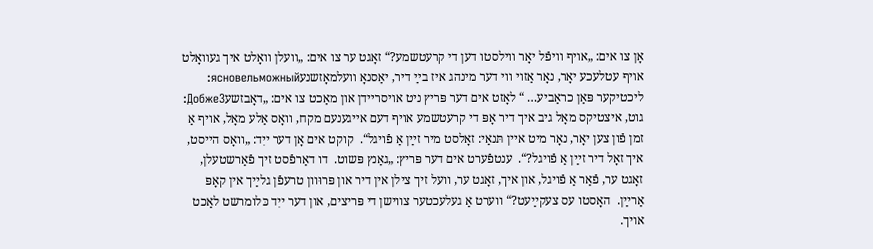אָן צו אים: „אױף װיפֿל יאָר װילסטו דען די קרעטשמע?“ זאָגט ער צו אים: „װעלן װאָלט איך געװאָלט אױף עטלעכע יאָר, נאָר אַזױ װי דער מינהג איז בײַ דיר, יאַסנאָ װעלמאָזשנעясновельможный: ליכטיקער פּאַן כראַביע… “ לאָזט אים דער פּריץ ניט אױסרײדן און מאַכט צו אים: „דאָבזשעДобже3: גוט, איצטיקס מאָל גיב איך דיר אָפּ די קרעטשמע אױף דעם אײגענעם מקח, װאָס אַלע מאָל, אױף אַ זמן פֿון צען יאָר, נאָר מיט אײן תּנאַי: זאָלסט מיר זײַן אַ פֿױגל“.  קוקט אים אָן דער ייִד: „װאָס הײסט, איך זאָל דיר זײַן אַ פֿױגל?“.  ענטפֿערט אים דער פּריץ: „גאַנץ פּשוט.  דו דאַרפֿסט זיך פֿאַרשטעלן, זאָגט ער, פֿאַר אַ פֿױגל, און איך, זאָגט ער, װעל זיך צילן אין דיר און פּרוּװן טרעפֿן גלײַך אין קאָפּ אַרײַן.  האָסטו עס צעקײַעט?“ װערט אַ געלעכטער צװישן די פּריצים, און דער ייִד כּלומרשט לאַכט אױך.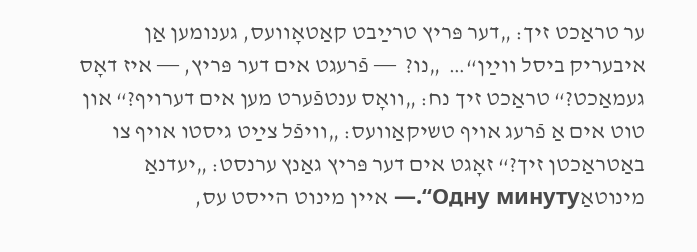ער טראַכט זיך: „דער פּריץ טרײַבט קאַטאָװעס, גענומען אַן איבעריק ביסל װײַן“…  „נו?  ― פֿרעגט אים דער פּריץ, ― איז דאָס געמאַכט?“ טראַכט זיך נח: „װאָס ענטפֿערט מען אים דערױף?“ און טוט אים אַ פֿרעג אױף טשיקאַװעס: „װיפֿל צײַט גיסטו אױף צו באַטראַכטן זיך?“ זאָגט אים דער פּריץ גאַנץ ערנסט: „יעדנאַ מינוטאַОдну минуту“.― אײן מינוט הײסט עס,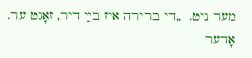מער ניט.  „די ברירה איז בײַ דיר, זאָגט ער.  אָדער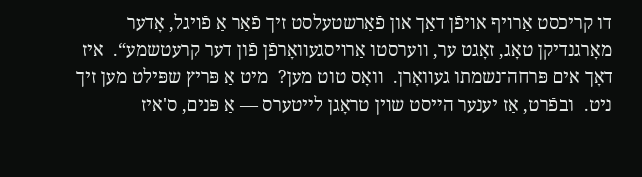דו קריכסט אַרױף אױפֿן דאַך און פֿאַרשטעלסט זיך פֿאַר אַ פֿױגל, אָדער מאָרגנדיקן טאָג, זאָגט ער, װערסטו אַרױסגעװאָרפֿן פֿון דער קרעטשמע“.  איז דאָך אים פּרחה־נשמתו געװאָרן.  װאָס טוט מען?  מיט אַ פּריץ שפּילט מען זיך ניט.  ובפֿרט, אַז יענער הײסט שױן טראָגן לײטערס ― אַ פּנים, ס'איז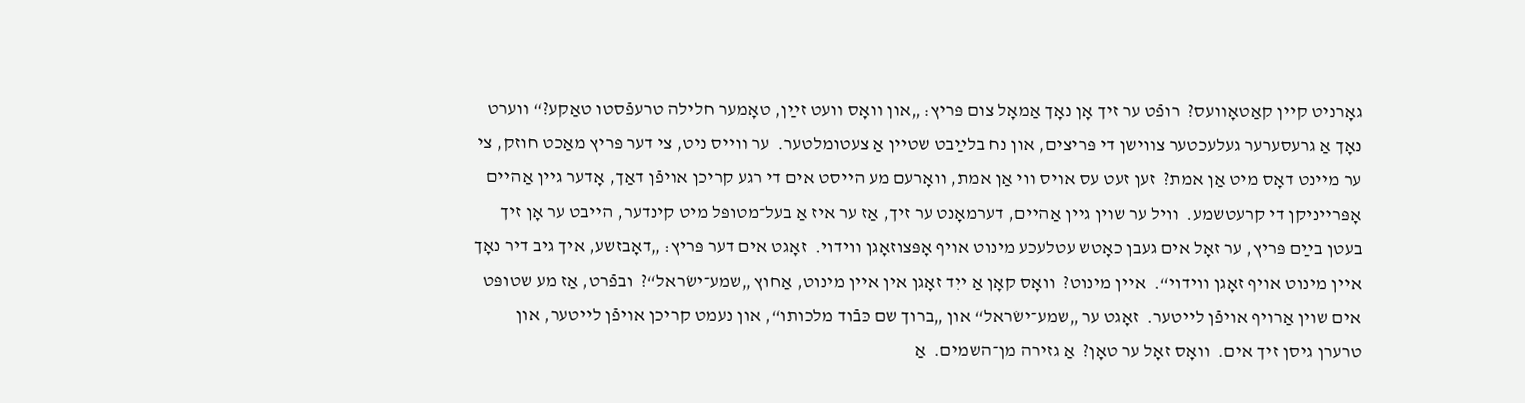גאָרניט קײן קאַטאָװעס?  רופֿט ער זיך אָן נאָך אַמאָל צום פּריץ: „און װאָס װעט זײַן, טאָמער חלילה טרעפֿסטו טאַקע?“ װערט נאָך אַ גרעסערער געלעכטער צװישן די פּריצים, און נח בלײַבט שטײן אַ צעטומלטער.  ער װײס ניט, צי דער פּריץ מאַכט חוזק, צי ער מײנט דאָס מיט אַן אמת?  זען זעט עס אױס װי אַן אמת, װאָרעם מע הײסט אים די רגע קריכן אױפֿן דאַך, אָדער גײן אַהײם אָפּרײניקן די קרעטשמע.  װיל ער שױן גײן אַהײם, דערמאָנט ער זיך, אַז ער איז אַ בעל־מטופּל מיט קינדער, הײבט ער אָן זיך בעטן בײַם פּריץ, ער זאָל אים געבן כאָטש עטלעכע מינוט אױף אָפּצוזאָגן װידוי.  זאָגט אים דער פּריץ: „דאָבזשע, איך גיב דיר נאָך אײן מינוט אױף זאָגן װידוי“.  אײן מינוט?  װאָס קאָן אַ ייִד זאָגן אין אײן מינוט, אַחוץ „שמע־ישׂראל“?  ובפֿרט, אַז מע שטופּט אים שױן אַרױף אױפֿן לײטער.  זאָגט ער „שמע־ישׂראל“ און „ברוך שם כּבֿוד מלכותו“, און נעמט קריכן אױפֿן לײטער, און טרערן גיסן זיך אים.  װאָס זאָל ער טאָן?  אַ גזירה מן־השמים.  אַ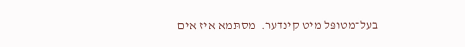בעל־מטופּל מיט קינדער.  מסתּמא איז אים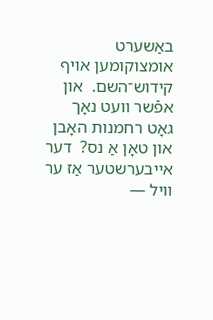באַשערט אומצוקומען אױף קידוש־השם.  און אפֿשר װעט נאָך גאָט רחמנות האָבן און טאָן אַ נס?  דער אײבערשטער אַז ער װיל ―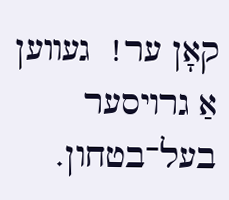קאָן ער!  געװען אַ גרױסער בעל־בטחון.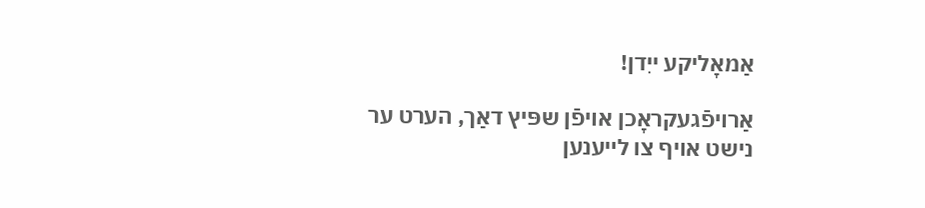אַמאָליקע ייִדן!

אַרױפֿגעקראָכן אױפֿן שפּיץ דאַך, הערט ער נישט אױף צו לײענען